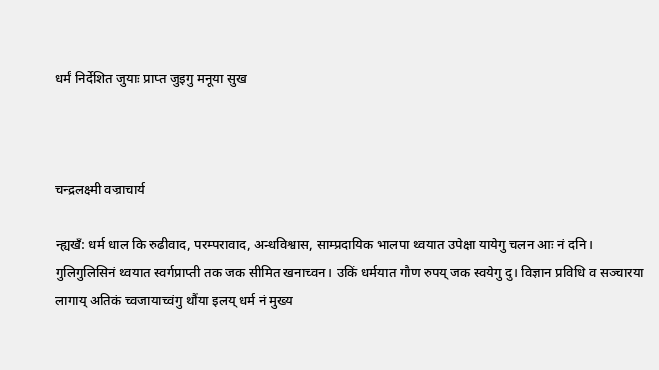धर्मं निर्देशित जुयाः प्राप्त जुइगु मनूया सुख



चन्द्रलक्ष्मी वज्राचार्य

न्ह्यखँ: धर्म धाल कि रुढीवाद, परम्परावाद, अन्धविश्वास, साम्प्रदायिक भालपा थ्वयात उपेक्षा यायेगु चलन आः नं दनि। गुलिगुलिसिनं थ्वयात स्वर्गप्राप्ती तक जक सीमित खनाच्वन। उकिं धर्मयात गौण रुपय् जक स्वयेगु दु। विज्ञान प्रविधि व सञ्चारया लागाय् अतिकं च्वजायाच्वंगु थौंया इलय् धर्म नं मुख्य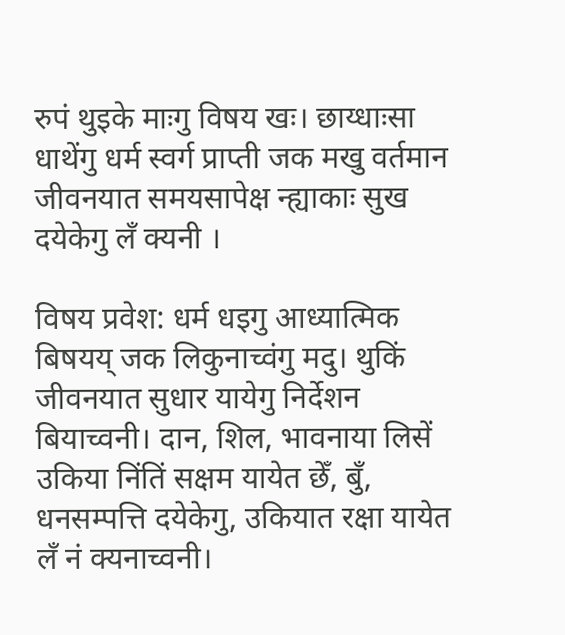रुपं थुइके माःगु विषय खः। छाय्धाःसा धाथेंगु धर्म स्वर्ग प्राप्ती जक मखु वर्तमान जीवनयात समयसापेक्ष न्ह्याकाः सुख दयेकेगु लँ क्यनी ।

विषय प्रवेश: धर्म धइगु आध्यात्मिक बिषयय् जक लिकुनाच्वंगु मदु। थुकिं जीवनयात सुधार यायेगु निर्देशन बियाच्वनी। दान, शिल, भावनाया लिसें उकिया निंतिं सक्षम यायेत छेँ, बुँ, धनसम्पत्ति दयेकेगु, उकियात रक्षा यायेत लँ नं क्यनाच्वनी।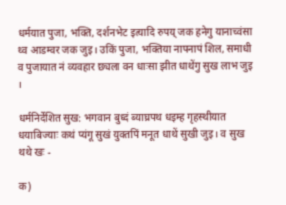धर्मयात पुजा, भक्ति, दर्शनभेट इत्यादि रुपय् जक हनेगु यानाच्वंसा थ्व आडम्वर जक जुइ। उकिं पुजा, भक्तिया नापनापं शिल, समाधी व पुजायात नं व्यवहार छ्यला वन धाःसा झीत धाथेंगु सुख लाभ जुइ ।

धर्मनिर्देशित सुख: भगवान बुध्दं ब्याघ्रपथ धइम्ह गृहस्थीयात धयाबिज्याः कथं प्यंगू सुखं युक्तपिं मनूत धाथें सुखी जुइ। व सुख थथे खः -

क)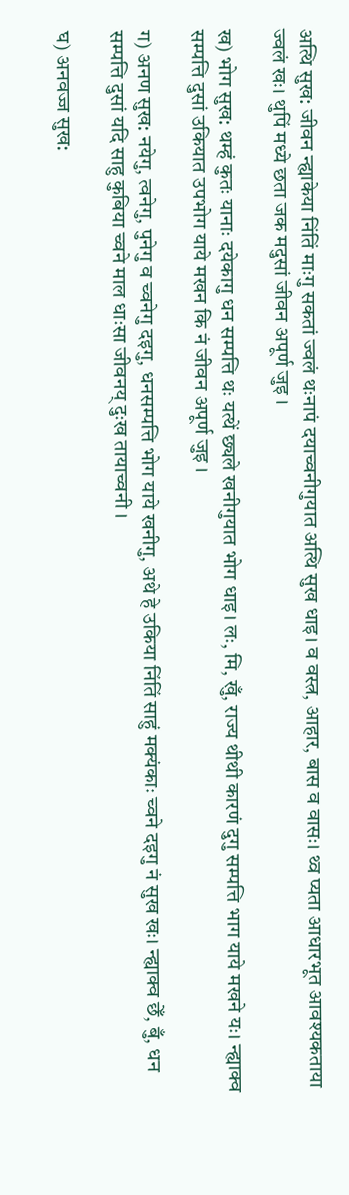अत्थि सुख: जीवन न्ह्याकेया निंतिं माःगु सकतां ज्वलं थःनापं दयाच्वनीगुयात अत्थि सुख धाइ। व वस्त्र, आहार, बास व वासः। थ्व प्यता आधारभूत आवश्यकताया ज्वलं खः। थुपिं मध्ये छता जक मदुसां जीवन अपूर्ण जुइ ।

ख) भोग सुख: थम्हं कुतः यानाः दयेकागु धन सम्पत्ति थः यत्थें छ्यले खनीगुयात भोग धाइ। लः, मि, खुँ, राज्य थीथी कारणं दुगु सम्पत्ति भाग याये मखने यः। न्ह्याक्व सम्पत्ति दुसां उकियात उपभोग याये मखन कि नं जीवन अपूर्ण जुइ ।

ग) अनण सुख: नयेगु, त्वनेगु, पुनेगु व च्वनेगु दइगु, धनसम्पत्ति भोग याये खनीगु, अथे हे उकिया निंतिं साहुं मक्यंकाः च्वने दइगु नं सुख खः। न्ह्याक्व छेँ, बुँ, धन सम्पत्ति दुसां यदि साहु कुबिया च्वने माल धाःसा जीवनय् दुःख तायाच्वनी ।

घ) अनवज्ज सुख: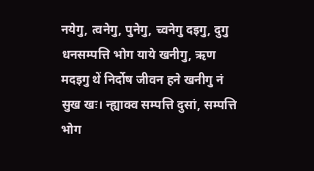नयेगु, त्वनेगु, पुनेगु, च्वनेगु दइगु, दुगु धनसम्पत्ति भोग याये खनीगु, ऋण मदइगु थें निर्दोष जीवन हने खनीगु नं सुख खः। न्ह्याक्व सम्पत्ति दुसां, सम्पत्ति भोग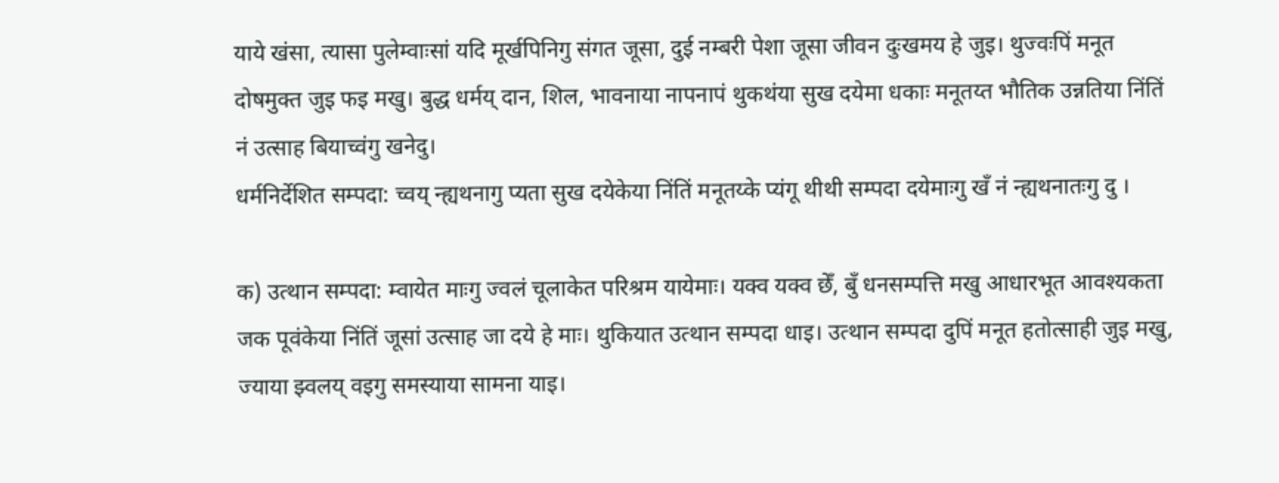याये खंसा, त्यासा पुलेम्वाःसां यदि मूर्खपिनिगु संगत जूसा, दुई नम्बरी पेशा जूसा जीवन दुःखमय हे जुइ। थुज्वःपिं मनूत दोषमुक्त जुइ फइ मखु। बुद्ध धर्मय् दान, शिल, भावनाया नापनापं थुकथंया सुख दयेमा धकाः मनूतय्त भौतिक उन्नतिया निंतिं नं उत्साह बियाच्वंगु खनेदु।
धर्मनिर्देशित सम्पदा: च्वय् न्ह्यथनागु प्यता सुख दयेकेया निंतिं मनूतय्के प्यंगू थीथी सम्पदा दयेमाःगु खँ नं न्ह्यथनातःगु दु ।

क) उत्थान सम्पदा: म्वायेत माःगु ज्वलं चूलाकेत परिश्रम यायेमाः। यक्व यक्व छेँ, बुँ धनसम्पत्ति मखु आधारभूत आवश्यकता जक पूवंकेया निंतिं जूसां उत्साह जा दये हे माः। थुकियात उत्थान सम्पदा धाइ। उत्थान सम्पदा दुपिं मनूत हतोत्साही जुइ मखु, ज्याया झ्वलय् वइगु समस्याया सामना याइ।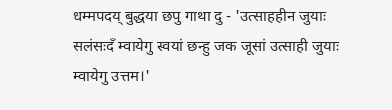धम्मपदय् बुद्धया छपु गाथा दु - 'उत्साहहीन जुयाः सलंसःदँ म्वायेगु स्वयां छन्हु जक जूसां उत्साही जुयाः म्वायेगु उत्तम।'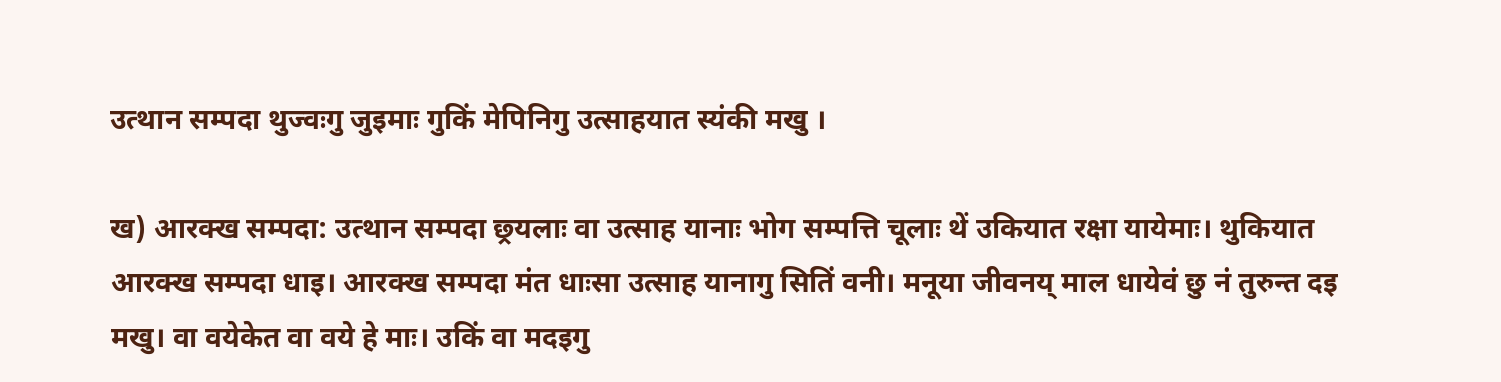उत्थान सम्पदा थुज्वःगु जुइमाः गुकिं मेपिनिगु उत्साहयात स्यंकी मखु ।

ख) आरक्ख सम्पदा: उत्थान सम्पदा छ्र्यलाः वा उत्साह यानाः भोग सम्पत्ति चूलाः थें उकियात रक्षा यायेमाः। थुकियात आरक्ख सम्पदा धाइ। आरक्ख सम्पदा मंत धाःसा उत्साह यानागु सितिं वनी। मनूया जीवनय् माल धायेवं छु नं तुरुन्त दइ मखु। वा वयेकेत वा वये हे माः। उकिं वा मदइगु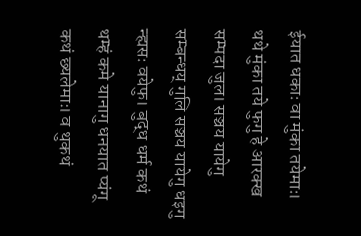ईयात धकाः वा मुंका तयेमाः। थथे मुंका तये फुगु हे आरक्ख सम्पदा जुल। सञ्चय यायेगु सम्बन्धय् गुलि सञ्चय यायेगु धइगु न्ह्यसः वयेफु। बुद्ध धर्म कथं थम्हं कमे यानागु धनयात प्यंगू कथं छ्यलेमाः। व थुकथं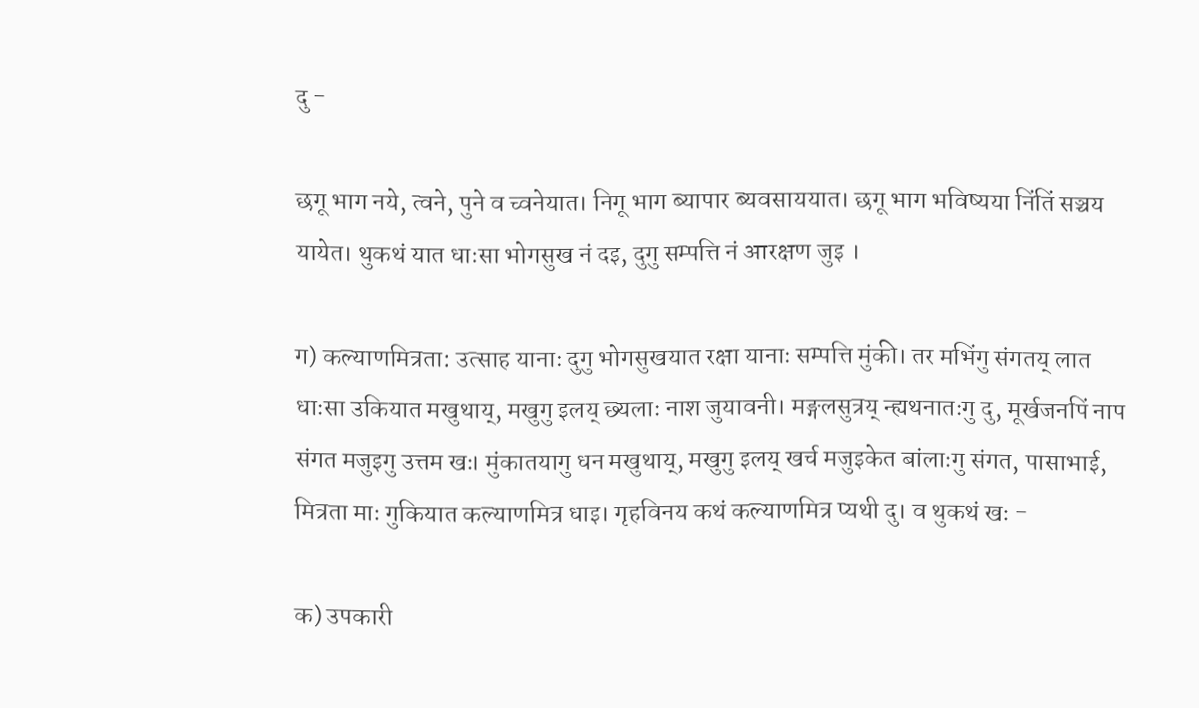दु -

छगू भाग नये, त्वने, पुने व च्वनेयात। निगू भाग ब्यापार ब्यवसाययात। छगू भाग भविष्यया निंतिं सञ्चय यायेत। थुकथं यात धाःसा भोगसुख नं दइ, दुगु सम्पत्ति नं आरक्षण जुइ ।

ग) कल्याणमित्रता: उत्साह यानाः दुगु भोगसुखयात रक्षा यानाः सम्पत्ति मुंकी। तर मभिंगु संगतय् लात धाःसा उकियात मखुथाय्, मखुगु इलय् छ्यलाः नाश जुयावनी। मङ्गलसुत्रय् न्ह्यथनातःगु दु, मूर्खजनपिं नाप संगत मजुइगु उत्तम खः। मुंकातयागु धन मखुथाय्, मखुगु इलय् खर्च मजुइकेत बांलाःगु संगत, पासाभाई, मित्रता माः गुकियात कल्याणमित्र धाइ। गृहविनय कथं कल्याणमित्र प्यथी दु। व थुकथं खः -

क) उपकारी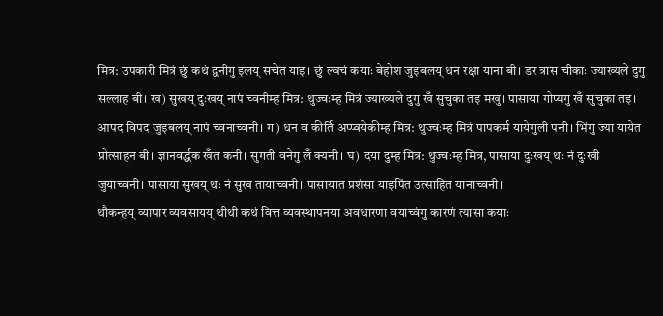मित्र: उपकारी मित्रं छुं कथं द्वनीगु इलय् सचेत याइ। छुं ल्वचं कयाः बेहोश जुइबलय् धन रक्षा याना बी। डर त्रास चीकाः ज्याख्यले दुगु सल्लाह बी। ख) सुखय् दुःखय् नापं च्वनीम्ह मित्र: थुज्वःम्ह मित्रं ज्याख्यले दुगु खँ सुचुका तइ मखु। पासाया गोप्यगु खँ सुचुका तइ। आपद विपद जुइबलय् नापं च्वनाच्वनी। ग) धन व कीर्ति अप्प्वयेकीम्ह मित्र: थुज्वःम्ह मित्रं पापकर्म यायेगुली पनी। भिंगु ज्या यायेत प्रोत्साहन बी। ज्ञानवर्द्धक खँत कनी। सुगती वनेगु लँ क्यनी। घ) दया दुम्ह मित्र: थुज्वःम्ह मित्र, पासाया दुःखय् थः नं दुःखी जुयाच्वनी। पासाया सुखय् थः नं सुख तायाच्वनी। पासायात प्रशंसा याइपिंत उत्साहित यानाच्वनी।
थौकन्हय् व्यापार व्यवसायय् थीथी कथं वित्त व्यवस्थापनया अवधारणा वयाच्वंगु कारणं त्यासा कयाः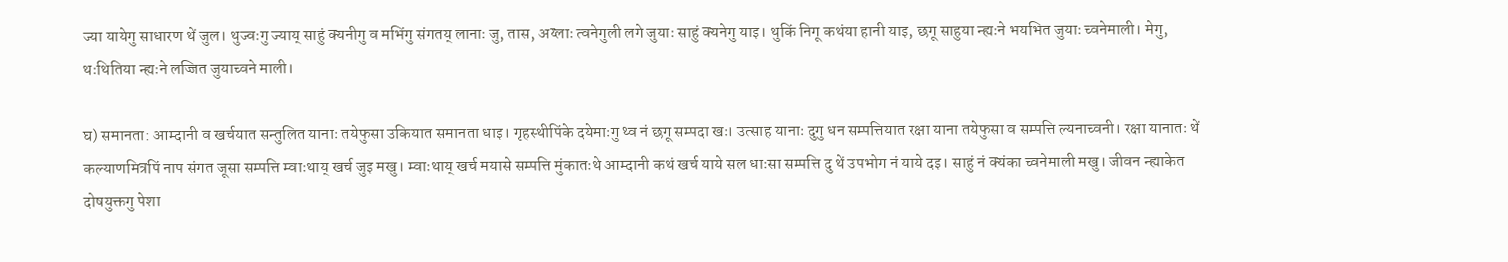ज्या यायेगु साधारण थें जुल। थुज्वःगु ज्याय् साहुं क्यनीगु व मभिंगु संगतय् लानाः जु, तास, अय्लाः त्वनेगुली लगे जुयाः साहुं क्यनेगु याइ। थुकिं निगू कथंया हानी याइ, छगू साहुया न्ह्यःने भयभित जुयाः च्वनेमाली। मेगु, थःथितिया न्ह्यःने लज्जित जुयाच्वने माली।

घ) समानता: आम्दानी व खर्चयात सन्तुलित यानाः तयेफुसा उकियात समानता धाइ। गृहस्थीपिंके दयेमाःगु थ्व नं छगू सम्पदा खः। उत्साह यानाः दुगु धन सम्पत्तियात रक्षा याना तयेफुसा व सम्पत्ति ल्यनाच्वनी। रक्षा यानातः थें कल्याणमित्रपिं नाप संगत जूसा सम्पत्ति म्वाःथाय् खर्च जुइ मखु। म्वाःथाय् खर्च मयासे सम्पत्ति मुंकातःथे आम्दानी कथं खर्च याये सल धाःसा सम्पत्ति दु थें उपभोग नं याये दइ। साहुं नं क्यंका च्वनेमाली मखु। जीवन न्ह्याकेत दोषयुक्तगु पेशा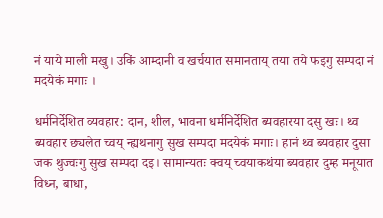नं याये माली मखु। उकिं आम्दानी व खर्चयात समानताय् तया तये फइगु सम्पदा नं मदयेकं मगाः ।

धर्मनिर्देशित व्यवहार: दान, शील, भावना धर्मनिर्देशित ब्यवहारया दसु खः। थ्व ब्यवहार छ्यलेत च्वय् न्ह्यथनागु सुख सम्पदा मदयेकं मगाः। हानं थ्व ब्यवहार दुसा जक थुज्वःगु सुख सम्पदा दइ। सामान्यतः क्वय् च्वयाकथंया ब्यवहार दुम्ह मनूयात विध्न, बाधा,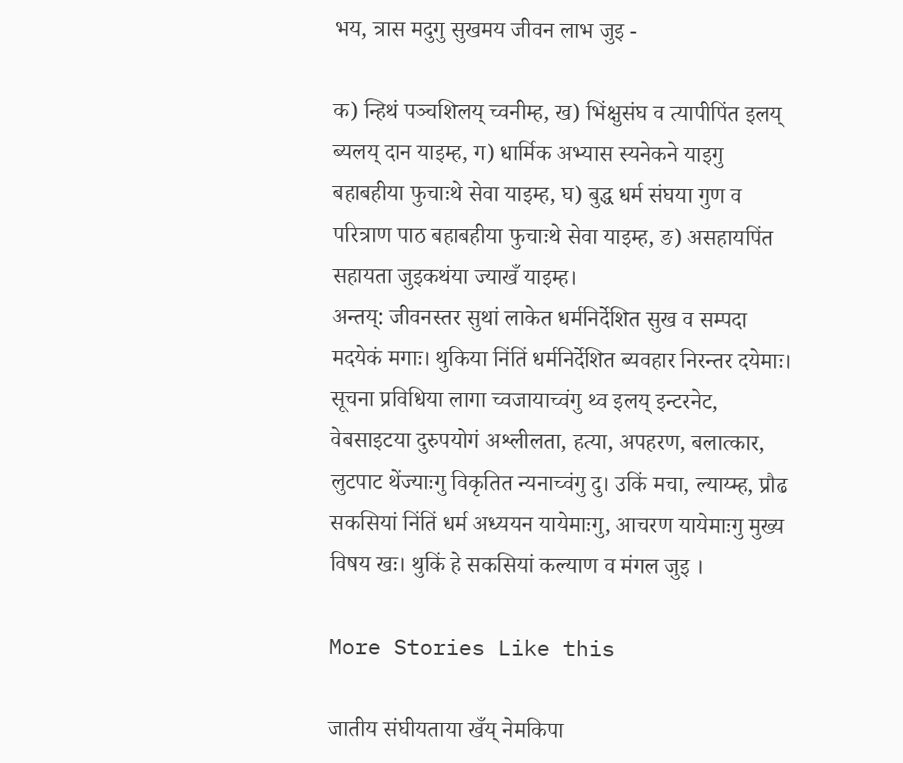भय, त्रास मदुगु सुखमय जीवन लाभ जुइ -

क) न्हिथं पञ्चशिलय् च्वनीम्ह, ख) भिंक्षुसंघ व त्यापीपिंत इलय् ब्यलय् दान याइम्ह, ग) धार्मिक अभ्यास स्यनेकने याइगु बहाबहीया फुचाःथे सेवा याइम्ह, घ) बुद्ध धर्म संघया गुण व परित्राण पाठ बहाबहीया फुचाःथे सेवा याइम्ह, ङ) असहायपिंत सहायता जुइकथंया ज्याखँ याइम्ह।
अन्तय्: जीवनस्तर सुथां लाकेत धर्मनिर्देशित सुख व सम्पदा मदयेकं मगाः। थुकिया निंतिं धर्मनिर्देशित ब्यवहार निरन्तर दयेमाः। सूचना प्रविधिया लागा च्वजायाच्वंगु थ्व इलय् इन्टरनेट, वेबसाइटया दुरुपयोगं अश्लीलता, हत्या, अपहरण, बलात्कार, लुटपाट थेंज्याःगु विकृतित न्यनाच्वंगु दु। उकिं मचा, ल्याय्म्ह, प्रौढ सकसियां निंतिं धर्म अध्ययन यायेमाःगु, आचरण यायेमाःगु मुख्य विषय खः। थुकिं हे सकसियां कल्याण व मंगल जुइ ।

More Stories Like this

जातीय संघीयताया खँय् नेमकिपा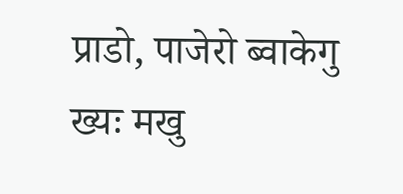प्राडो, पाजेरो ब्वाकेगु ख्यः मखु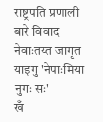राष्ट्रपति प्रणाली बारे विवाद
नेवाःतय्त जागृत याइगु 'नेपाःमिया नुगः सः'
खँ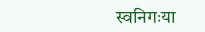स्वनिगःया